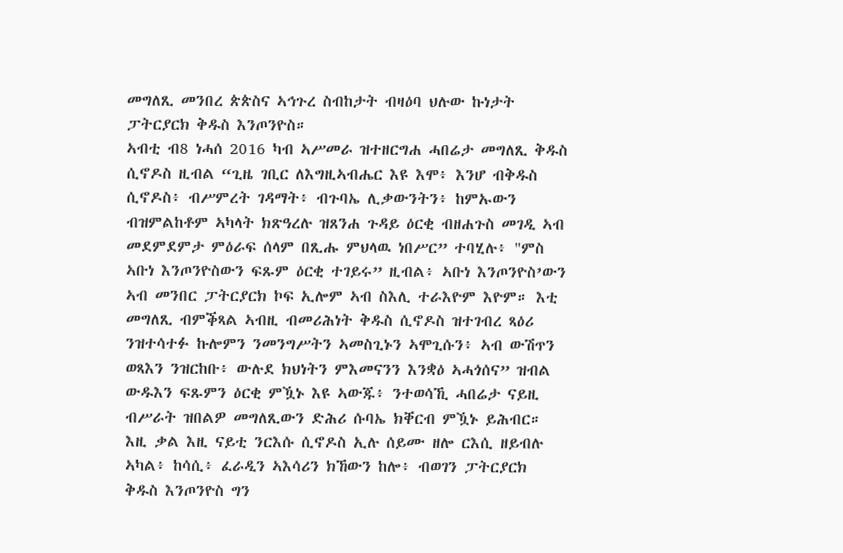መግለጺ መንበረ ጵጵስና ኣኅጉረ ስብከታት ብዛዕባ ህሉው ኩነታት ፓትርያርክ ቅዱስ እንጦንዮስ።
ኣብቲ ብ8 ነሓሰ 2016 ካብ ኣሥመራ ዝተዘርግሐ ሓበሬታ መግለጺ ቅዱስ ሲኖዶስ ዚብል “ጊዜ ገቢር ለእግዚኣብሔር እዩ እሞ፥ እንሆ ብቅዱስ ሲኖዶስ፥ ብሥምረት ገዳማት፥ ብጉባኤ ሊቃውንትን፥ ከምኡውን ብዝምልከቶም ኣካላት ክጽዓረሉ ዝጸንሐ ጉዳይ ዕርቂ ብዘሐጉስ መገዲ ኣብ መደምደምታ ምዕራፍ ሰላም በጺሑ ምህላዉ ነበሥር” ተባሂሉ፥ "ምስ ኣቡነ እንጦንዮስውን ፍጹም ዕርቂ ተገይሩ” ዚብል፥ ኣቡነ እንጦንዮስ’ውን ኣብ መንበር ፓትርያርክ ኮፍ ኢሎም ኣብ ስእሊ ተራእዮም እዮም። እቲ መግለጺ ብምቕጻል ኣብዚ ብመሪሕነት ቅዱስ ሲኖዶስ ዝተገብረ ጻዕሪ ንዝተሳተፉ ኩሎምን ንመንግሥትን ኣመስጊኑን ኣሞጊሱን፥ ኣብ ውሽጥን ወጻእን ንዝርከቡ፥ ውሉደ ክህነትን ምእመናንን እንቋዕ ኣሓጎሰና” ዝብል ውዱእን ፍጹምን ዕርቂ ምዃኑ እዩ ኣውጁ፥ ንተወሳኺ ሓበሬታ ናይዚ ብሥራት ዝበልዎ መግለጺውን ድሕሪ ሱባኤ ክቐርብ ምዃኑ ይሕብር።
እዚ ቃል እዚ ናይቲ ንርእሱ ሲኖዶስ ኢሉ ሰይሙ ዘሎ ርእሲ ዘይብሉ ኣካል፥ ከሳሲ፥ ፈራዲን ኣእሳሪን ክኸውን ከሎ፥ ብወገን ፓትርያርክ ቅዱስ እንጦንዮስ ግን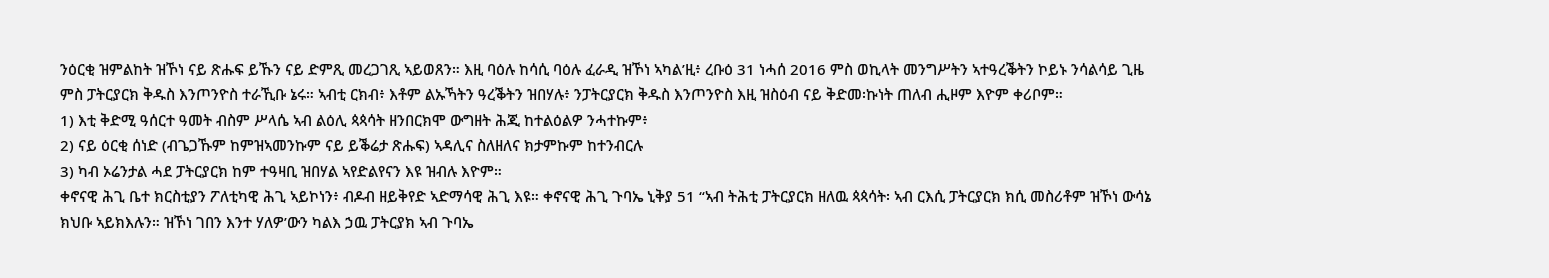ንዕርቂ ዝምልከት ዝኾነ ናይ ጽሑፍ ይኹን ናይ ድምጺ መረጋገጺ ኣይወጸን። እዚ ባዕሉ ከሳሲ ባዕሉ ፈራዲ ዝኾነ ኣካል’ዚ፥ ረቡዕ 31 ነሓሰ 2016 ምስ ወኪላት መንግሥትን ኣተዓረቕትን ኮይኑ ንሳልሳይ ጊዜ ምስ ፓትርያርክ ቅዱስ እንጦንዮስ ተራኺቡ ኔሩ። ኣብቲ ርክብ፥ እቶም ልኡኻትን ዓረቕትን ዝበሃሉ፥ ንፓትርያርክ ቅዱስ እንጦንዮስ እዚ ዝስዕብ ናይ ቅድመ፡ኩነት ጠለብ ሒዞም እዮም ቀሪቦም።
1) እቲ ቅድሚ ዓሰርተ ዓመት ብስም ሥላሴ ኣብ ልዕሊ ጳጳሳት ዘንበርክሞ ውግዘት ሕጂ ከተልዕልዎ ንሓተኩም፥
2) ናይ ዕርቂ ሰነድ (ብጌጋኹም ከምዝኣመንኩም ናይ ይቕሬታ ጽሑፍ) ኣዳሊና ስለዘለና ክታምኩም ከተንብርሉ
3) ካብ ኦሬንታል ሓደ ፓትርያርክ ከም ተዓዛቢ ዝበሃል ኣየድልየናን እዩ ዝብሉ እዮም።
ቀኖናዊ ሕጊ ቤተ ክርስቲያን ፖለቲካዊ ሕጊ ኣይኮነን፥ ብዶብ ዘይቅየድ ኣድማሳዊ ሕጊ እዩ። ቀኖናዊ ሕጊ ጉባኤ ኒቅያ 51 “ኣብ ትሕቲ ፓትርያርክ ዘለዉ ጳጳሳት፡ ኣብ ርእሲ ፓትርያርክ ክሲ መስሪቶም ዝኾነ ውሳኔ ክህቡ ኣይክእሉን። ዝኾነ ገበን እንተ ሃለዎ’ውን ካልእ ኃዉ ፓትርያክ ኣብ ጉባኤ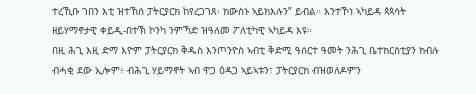ተረኺቡ ገበን እቲ ዝተኸሰ ፓትርያርክ ከየረጋገጸ፡ ክውስኑ ኣይክእሉን” ይብል። እንተኾነ ኣካይዳ ጳጳሳት ዘይሃማኖታዊ ቀይዲ-በተኽ ኮንካ ንምኻድ ዝዓለመ ፖለቲካዊ ኣካይዳ እዩ።
በዚ ሕጊ እዚ ድማ እዮም ፓትርያርክ ቅዱስ እንጦንዮስ ኣብቲ ቅድሚ ዓሰርተ ዓመት ንሕጊ ቤተክርስቲያን ክብሉ ብሓቂ ደው ኢሎም፥ ብሕጊ ሃይማኖት ኣብ ዋጋ ዕዳጋ ኣይኣቱን፣ ፓትርያርክ ብዝወለዶምን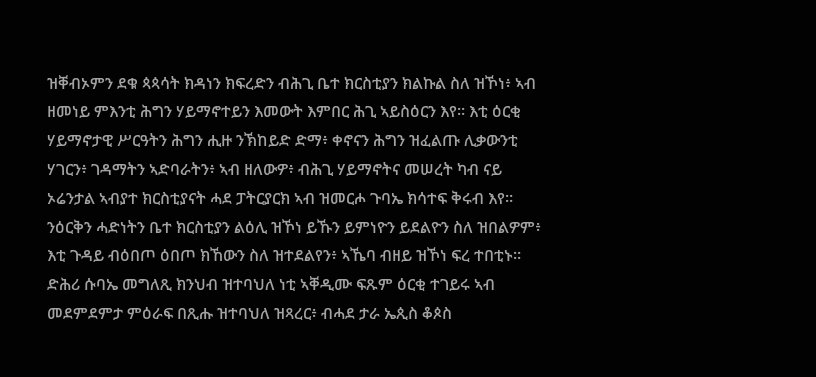ዝቐብኦምን ደቁ ጳጳሳት ክዳነን ክፍረድን ብሕጊ ቤተ ክርስቲያን ክልኩል ስለ ዝኾነ፥ ኣብ ዘመነይ ምእንቲ ሕግን ሃይማኖተይን እመውት እምበር ሕጊ ኣይስዕርን እየ። እቲ ዕርቂ ሃይማኖታዊ ሥርዓትን ሕግን ሒዙ ንኽከይድ ድማ፥ ቀኖናን ሕግን ዝፈልጡ ሊቃውንቲ ሃገርን፥ ገዳማትን ኣድባራትን፥ ኣብ ዘለውዎ፥ ብሕጊ ሃይማኖትና መሠረት ካብ ናይ ኦሬንታል ኣብያተ ክርስቲያናት ሓደ ፓትርያርክ ኣብ ዝመርሖ ጉባኤ ክሳተፍ ቅሩብ እየ። ንዕርቅን ሓድነትን ቤተ ክርስቲያን ልዕሊ ዝኾነ ይኹን ይምነዮን ይደልዮን ስለ ዝበልዎም፥ እቲ ጉዳይ ብዕበጦ ዕበጦ ክኸውን ስለ ዝተደልየን፥ ኣኼባ ብዘይ ዝኾነ ፍረ ተበቲኑ።
ድሕሪ ሱባኤ መግለጺ ክንህብ ዝተባህለ ነቲ ኣቐዲሙ ፍጹም ዕርቂ ተገይሩ ኣብ መደምደምታ ምዕራፍ በጺሑ ዝተባህለ ዝጻረር፥ ብሓደ ታራ ኤጲስ ቆጶስ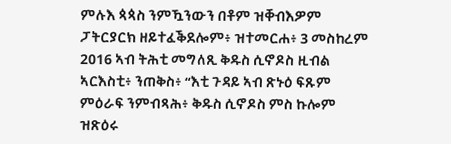ምሉእ ጳጳስ ንምዃንውን በቶም ዝቐብእዎም ፓትርያርክ ዘይተፈቕደሎም፥ ዝተመርሐ፥ 3 መስከረም 2016 ኣብ ትሕቲ መግለጺ ቅዱስ ሲኖዶስ ዚብል ኣርእስቲ፥ ንጠቅስ፥ “እቲ ጉዳይ ኣብ ጽኑዕ ፍጹም ምዕራፍ ንምብጻሕ፥ ቅዱስ ሲኖዶስ ምስ ኩሎም ዝጽዕሩ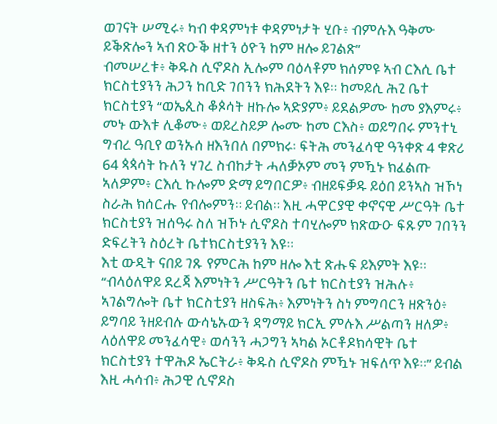ወገናት ሠሚሩ፥ ካብ ቀዳምነቱ ቀዳምነታት ሂቡ፥ ብምሉእ ዓቅሙ ይቕጽሎን ኣብ ጽዑቕ ዘተን ዕዮን ከም ዘሎ ይገልጽ”
ብመሠረቱ፥ ቅዱስ ሲኖዶስ ኢሎም ባዕላቶም ክሰምዩ ኣብ ርእሲ ቤተ ክርስቲያንን ሕጋን ከቢድ ገበንን ክሕደትን እዩ። ከመይሲ ሕጊ ቤተ ክርስቲያን “ወኤጲስ ቆጶሳት ዘኩሎ ኣድያም፥ ይደልዎሙ ከመ ያእምሩ፥ መኑ ውእቱ ሊቆሙ፥ ወይረስይዎ ሎሙ ከመ ርእስ፥ ወይግበሩ ምንተኒ ግብረ ዓቢየ ወንኡሰ ዘእንበለ በምክሩ፡ ፍትሕ መንፈሳዊ ዓንቀጽ 4 ቁጽሪ 64 ጳጳሳት ኩለን ሃገረ ስብከታት ሓለቓኦም መን ምዃኑ ክፈልጡ ኣለዎም፥ ርእሲ ኩሎም ድማ ይግበርዎ፥ ብዘይፍቓዱ ይዕበ ይንኣስ ዝኾነ ስራሕ ክሰርሑ የብሎምን። ይብል። እዚ ሓዋርያዊ ቀኖናዊ ሥርዓት ቤተ ክርስቲያን ዝሰዓሩ ስለ ዝኾኑ ሲኖዶስ ተባሂሎም ክጽውዑ ፍጹም ገበንን ድፍረትን ስዕረት ቤተክርስቲያንን እዩ።
እቲ ውዲት ናበይ ገጹ የምርሕ ከም ዘሎ እቲ ጽሑፍ ይእምት እዩ። “ብላዕለዋይ ደረጃ እምነትን ሥርዓትን ቤተ ክርስቲያን ዝሕሉ፥ ኣገልግሎት ቤተ ክርስቲያን ዘስፍሕ፥ እምነትን ስነ ምግባርን ዘጽንዕ፥ ይግባይ ንዘይብሉ ውሳኔኡውን ዳግማይ ክርኢ ምሉእ ሥልጣን ዘለዎ፥ ላዕለዋይ መንፈሳዊ፥ ወሳንን ሓጋግን ኣካል ኦርቶዶክሳዊት ቤተ ክርስቲያን ተዋሕዶ ኤርትራ፥ ቅዱስ ሲኖዶስ ምዃኑ ዝፍለጥ እዩ።” ይብል
እዚ ሓሳብ፥ ሕጋዊ ሲኖዶስ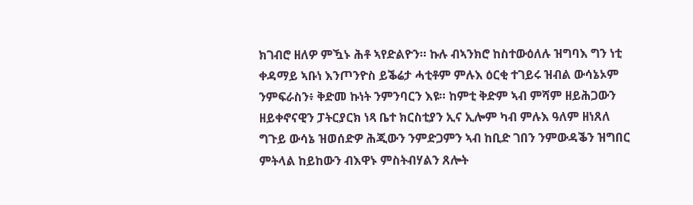ክገብሮ ዘለዎ ምዃኑ ሕቶ ኣየድልዮን። ኩሉ ብኣንክሮ ከስተውዕለሉ ዝግባእ ግን ነቲ ቀዳማይ ኣቡነ እንጦንዮስ ይቕሬታ ሓቲቶም ምሉእ ዕርቂ ተገይሩ ዝብል ውሳኔኦም ንምፍራስን፥ ቅድመ ኩነት ንምንባርን እዩ። ከምቲ ቅድም ኣብ ምሻም ዘይሕጋውን ዘይቀኖናዊን ፓትርያርክ ነጻ ቤተ ክርስቲያን ኢና ኢሎም ካብ ምሉእ ዓለም ዘነጸለ ግጉይ ውሳኔ ዝወሰድዎ ሕጂውን ንምድጋምን ኣብ ከቢድ ገበን ንምውዳቕን ዝግበር ምትላል ከይከውን ብእዋኑ ምስትብሃልን ጸሎት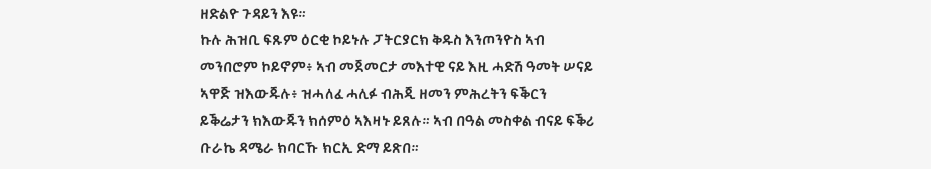ዘድልዮ ጉዳይን እዩ።
ኩሉ ሕዝቢ ፍጹም ዕርቂ ኮይኑሉ ፓትርያርክ ቅዱስ እንጦንዮስ ኣብ መንበሮም ኮይኖም፥ ኣብ መጀመርታ መእተዊ ናይ እዚ ሓድሽ ዓመት ሠናይ ኣዋጅ ዝእውጁሉ፥ ዝሓለፈ ሓሊፉ ብሕጂ ዘመን ምሕረትን ፍቕርን ይቕሬታን ክእውጁን ክሰምዕ ኣእዛኑ ይጸሉ። ኣብ በዓል መስቀል ብናይ ፍቕሪ ቡራኬ ዳሜራ ክባርኹ ክርኢ ድማ ይጽበ።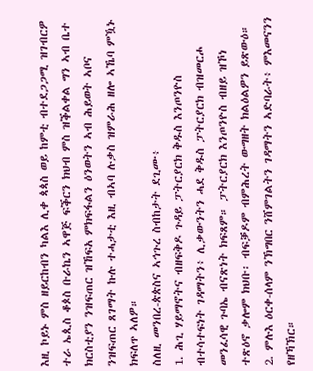እዚ ኮይኑ ምስ ዘይርከብን ካልእ ሊቀ ጳጳስ ወይ ከምቲ ብተደጋጋሚ ዝገብርዎ ተራ ኤጲስ ቆጶስ ቡራኬን ኣዋጅ ፍቕርን ክህብ ምስ ዝቕልቀል ግን ኣብ ቤተ ክርስቲያን ንዝፍጠር ዝኸፍአ ምክፍፋልን ዕንወትን ኣብ ሕይወት ኣቦና ንዝፍጠር ጸገማት ኩሉ ተሓታቲ እዚ ብኣባ ሉቃስ ዝምራሕ ዘሎ ኣኼባ ምዃኑ ክፍለጥ ኣለዎ።
ስለዚ መንበረ-ጵጵስና ኣኅጉረ ስብከታት ደጊሙ፥
1. ሕጊ ሃይማኖትና ብዘፍቅዶ ጉዳይ ፓትርያርክ ቅዱስ እንጦንዮስ ብተሳተፍነት ገዳማትን፥ ሊቃውንትን ሓደ ቅዱስ ፓትርያርክ ብዝመርሖ መንፈሳዊ ጉባኤ ብናጽነት ክፍጸም። ፓትርያርክ እንጦንዮስ ብዘይ ዝኾነ ተጽዕኖ ቃሎም ክህቡ፡ ብፍቓዶም ብምሕረት ውግዘት ክልዕልዎን ይጽውዕ።
2. ምሉእ ዕርቀ-ሰላም ንኽግበር ንሸምገልትን ገዳማትን ኣድባራት፥ ምእመናንን የዘኻኽር።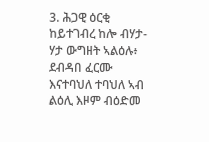3. ሕጋዊ ዕርቂ ከይተገብረ ከሎ ብሃታ-ሃታ ውግዘት ኣልዕሉ፥ ደብዳበ ፈርሙ እናተባህለ ተባህለ ኣብ ልዕሊ እዞም ብዕድመ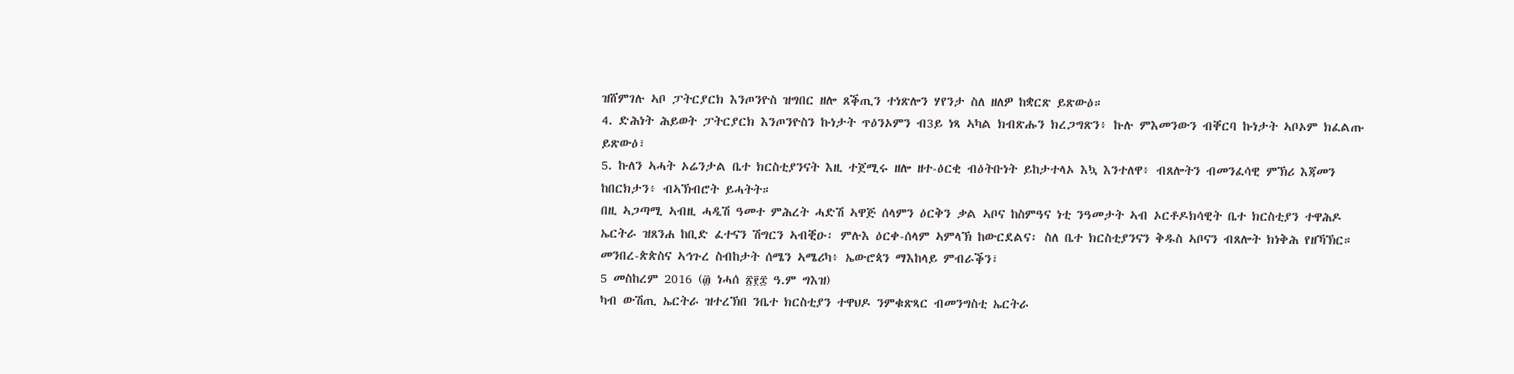ዝሸምገሉ ኣቦ ፓትርያርክ እንጦንዮስ ዝግበር ዘሎ ጸቕጢን ተነጽሎን ሃየንታ ስለ ዘለዎ ከቋርጽ ይጽውዕ።
4. ድሕነት ሕይወት ፓትርያርክ እንጦንዮስን ኩነታት ጥዕንኦምን ብ3ይ ነጻ ኣካል ክብጽሑን ክረጋግጽን፥ ኩሉ ምእመንውን ብቐርባ ኩነታት ኣቦኦም ክፈልጡ ይጽውዕ፣
5. ኩለን ኣሓት ኦሬንታል ቤተ ክርስቲያንናት እዚ ተጀሚሩ ዘሎ ዘተ-ዕርቂ ብዕትቡነት ይከታተላኦ እኳ እንተለዋ፥ ብጸሎትን ብመንፈሳዊ ምኽሪ እጃመን ከበርክታን፥ ብኣኽብሮት ይሓትት።
በዚ ኣጋጣሚ ኣብዚ ሓዲሽ ዓመተ ምሕረት ሓድሽ ኣዋጅ ሰላምን ዕርቅን ቃል ኣቦና ከስምዓና ነቲ ንዓመታት ኣብ ኦርቶዶክሳዊት ቤተ ክርስቲያን ተዋሕዶ ኤርትራ ዝጸንሐ ከቢድ ፈተናን ሽግርን ኣብቒዑ፡ ምሉእ ዕርቀ-ሰላም ኣምላኽ ከውርደልና፡ ስለ ቤተ ክርስቲያንናን ቅዱስ ኣቦናን ብጸሎት ክነቅሕ የዘኻኽር።
መንበረ-ጵጵስና ኣኅጉረ ስብከታት ሰሜን ኣሜሪካ፥ ኤውሮጳን ማእከላይ ምብራቕን፣
5 መስከረም 2016 (፴ ነሓሰ ፳፻፰ ዓ.ም ግእዝ)
ካብ ውሽጢ ኤርትራ ዝተረኽበ ንቤተ ክርስቲያን ተዋህዶ ንምቁጽጻር ብመንግስቲ ኤርትራ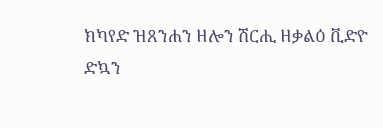ክካየድ ዝጸንሐን ዘሎን ሽርሒ ዘቃልዕ ቪድዮ
ድኳን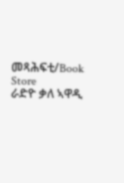መጻሕፍቲ/Book Store
ራድዮ ቃለ ኣዋዲ